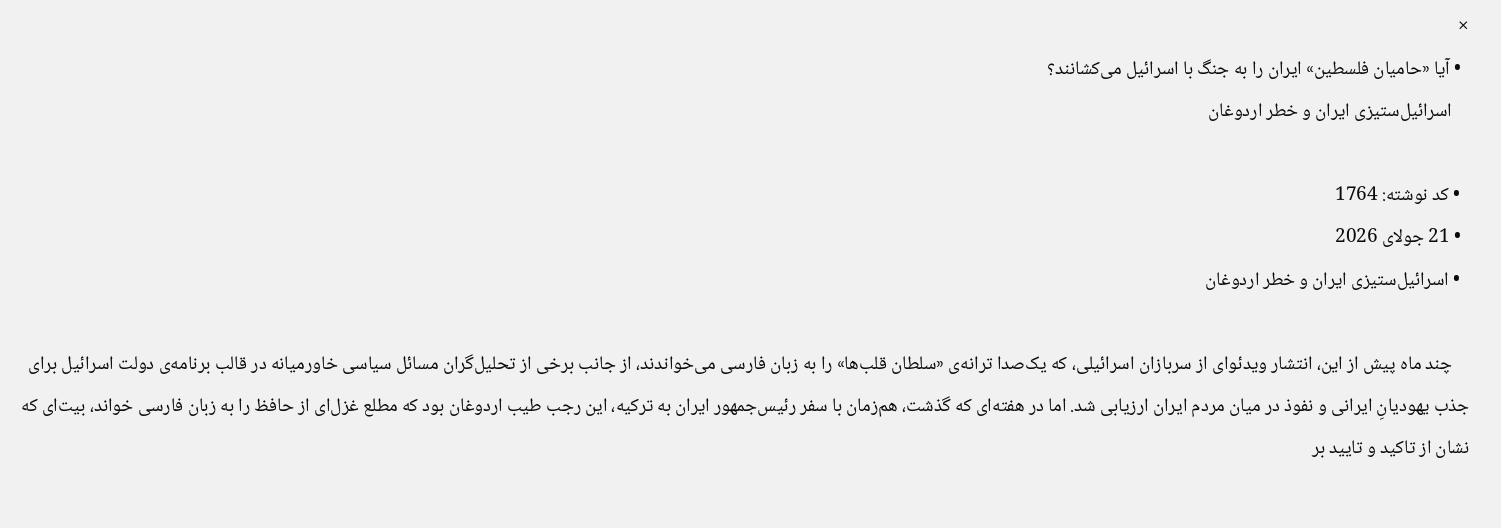×
  • آیا «حامیان فلسطین» ایران را به جنگ با اسرائیل می‌کشانند؟
    اسرائیل‌ستیزی ایران و خطر اردوغان

  • کد نوشته: 1764
  • 21 جولای 2026
  • اسرائیل‌ستیزی ایران و خطر اردوغان

    چند ماه پیش از این، انتشار ویدئوای از سربازان اسرائیلی، که یک‌صدا ترانه‌ی «سلطان قلب‌ها» را به زبان فارسی می‌خواندند، از جانب برخی از تحلیل‌گران مسائل سیاسی خاورمیانه در قالب برنامه‌ی دولت اسرائیل برای جذب یهودیانِ ایرانی و نفوذ در میان مردم ایران ارزیابی شد. اما در هفته‌ای که گذشت، هم‌زمان با سفر رئیس‌جمهور ایران به ترکیه، این رجب طیب اردوغان بود که مطلع غزل‌ای از حافظ را به زبان فارسی خواند، بیت‌ای که نشان از تاکید و تایید بر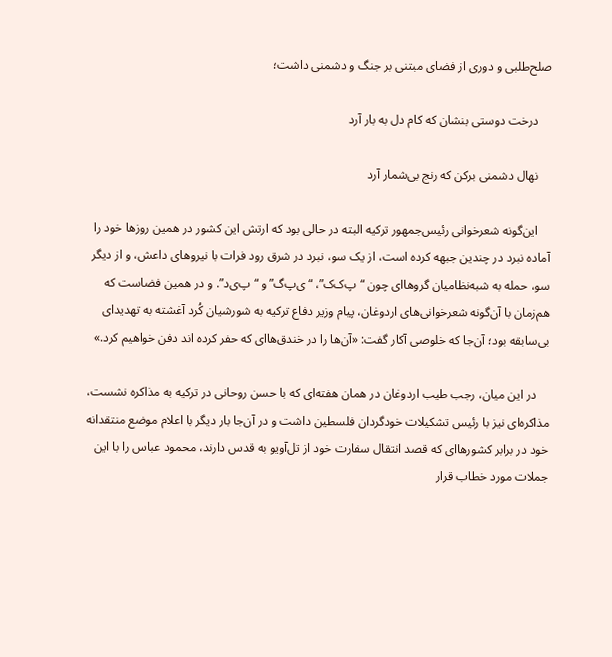صلح‌طلبی و دوری از فضای مبتنی بر جنگ و دشمنی داشت؛

    درخت دوستی بنشان که کام دل به بار آرد

    نهال دشمنی برکن که رنج بی‌شمار آرد

    این‌گونه شعرخوانی رئیس‌جمهور ترکیه البته در حالی بود که ارتش این کشور در همین روزها خود را آماده نبرد در چندین جبهه کرده است، از یک سو، نبرد در شرق رود فرات با نیروهای داعش، و از دیگر سو، حمله به شبه‌نظامیان گروهاای چون “پ‌ک‌ک”، “ی‌پ‌گ” و “پ‌ی‌د”. و در همین فضاست که هم‌زمان با آن‌گونه شعرخوانی‌های اردوغان، پیام وزیر دفاع ترکیه به شورشیان کُرد آغشته به تهدیدای بی‌سابقه بود؛ آن‌جا که خلوصی آکار گفت: «آن‌ها را در خندق‌هاای که حفر کرده اند دفن خواهیم کرد.»

    در این میان، رجب طیب اردوغان در همان هفته‌ای که با حسن روحانی در ترکیه به مذاکره نشست، مذاکره‌ای نیز با رئیس تشکیلات خودگردان فلسطین داشت و در آن‌جا بار دیگر با اعلام موضع منتقدانه خود در برابر کشورهاای که قصد انتقال سفارت خود از تل‌آویو به قدس دارند، محمود عباس را با این جملات مورد خطاب قرار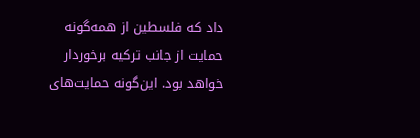داد که فلسطین از همه‌گونه حمایت از جانب ترکیه برخوردار خواهد بود. این‌گونه حمایت‌های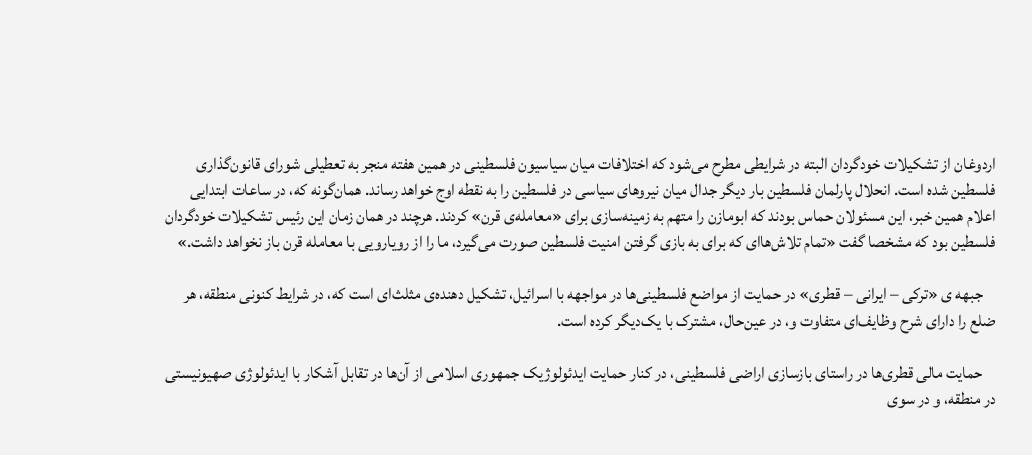اردوغان از تشکیلات خودگردان البته در شرایطی مطرح می‌شود که اختلافات میان سیاسیون فلسطینی در همین هفته منجر به تعطیلی شورای قانون‌گذاری فلسطین شده است. انحلال پارلمان فلسطین بار دیگر جدال میان نیروهای سیاسی در فلسطین را به نقطه اوج خواهد رساند. همان‌گونه که، در ساعات ابتدایی اعلام همین خبر، این مسئولان حماس بودند که ابومازن را متهم به زمینه‌سازی برای «معامله‌ی قرن» کردند. هرچند در همان زمان این رئیس تشکیلات خودگردان فلسطین بود که مشخصا گفت «تمام تلاش‌هاای که برای به بازی گرفتن امنیت فلسطین صورت می‌گیرد، ما را از رویارویی با معامله قرن باز نخواهد داشت.»

    جبهه ی «ترکی – ایرانی – قطری» در حمایت از مواضع فلسطینی‌ها در مواجهه با اسرائیل، تشکیل دهنده‌ی مثلث‌ای است که، در شرایط کنونی منطقه، هر ضلع را دارای شرح وظایف‌ای متفاوت و، در عین‌حال، مشترک با یک‌دیگر کرده است.

    حمایت مالی قطری‌ها در راستای بازسازی اراضی فلسطینی، در کنار حمایت ایدئولوژیک جمهوری اسلامی از آن‌ها در تقابل آشکار با ایدئولوژی صهیونیستی در منطقه، و در سوی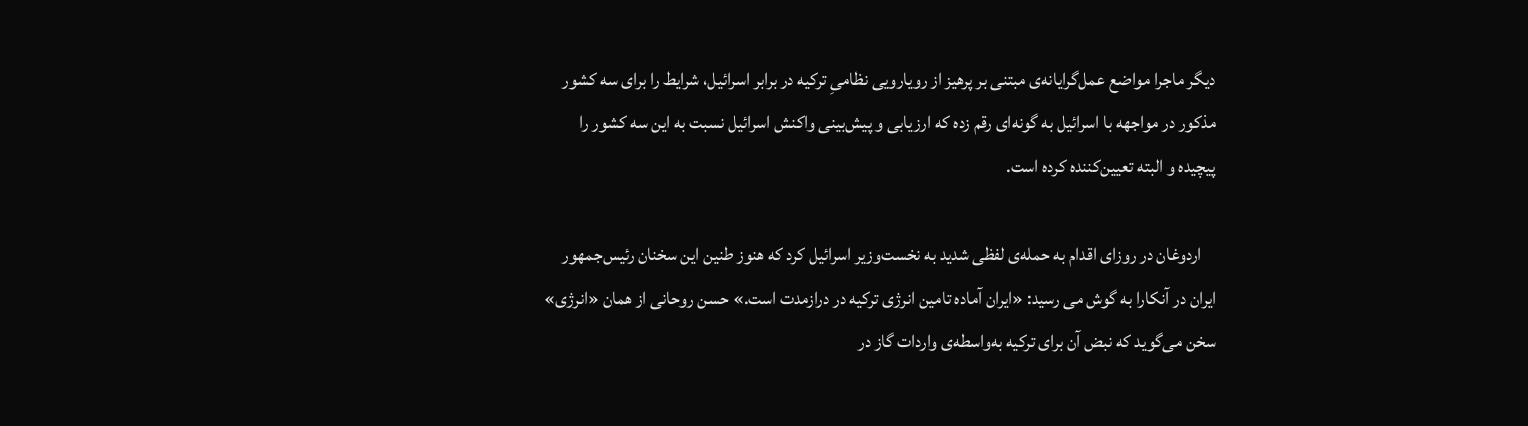دیگر ماجرا مواضع عمل‌گرایانه‌ی مبتنی بر پرهیز از رویارویی نظامیِ ترکیه در برابر اسرائیل، شرایط را برای سه کشور مذکور در مواجهه با اسرائیل به گونه‌ای رقم زده که ارزیابی و پیش‌بینی واکنش اسرائیل نسبت به این سه کشور را پیچیده و البته تعیین‌کننده کرده است.

    اردوغان در روزای اقدام به حمله‌ی لفظی شدید به نخست‌وزیر اسرائیل کرد که هنوز طنین این سخنان رئیس‌جمهور ایران در آنکارا به گوش می رسید: «ایران آماده تامین انرژی ترکیه در درازمدت است.» حسن روحانی از همان «انرژی» سخن می‌گوید که نبض آن برای ترکیه به‌واسطه‌ی واردات گاز در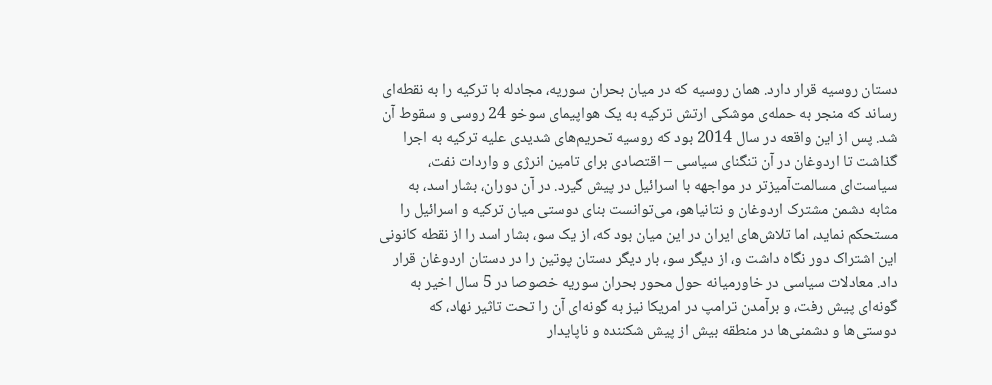دستان روسیه قرار دارد. همان روسیه که در میان بحران سوریه، مجادله با ترکیه را به نقطه‌ای رساند که منجر به حمله‌ی موشکی ارتش ترکیه به یک هواپیمای سوخو 24 روسی و سقوط آن شد. پس از این واقعه در سال 2014 بود که روسیه تحریم‌های شدیدی علیه ترکیه به اجرا گذاشت تا اردوغان در آن تنگنای سیاسی – اقتصادی برای تامین انرژی و واردات نفت، سیاست‌ای مسالمت‌آمیزتر در مواجهه با اسرائیل در پیش گیرد. در آن دوران، بشار اسد، به مثابه دشمن مشترک اردوغان و نتانیاهو، می‌توانست بنای دوستی میان ترکیه و اسرائیل را مستحکم نماید، اما تلاش‌های ایران در این میان بود که، از یک سو، بشار اسد را از نقطه کانونی این اشتراک دور نگاه داشت و، از دیگر سو، بار دیگر دستان پوتین را در دستان اردوغان قرار داد. معادلات سیاسی در خاورمیانه حول محور بحران سوریه خصوصا در 5 سال اخیر به گونه‌ای پیش رفت، و برآمدن ترامپ در امریکا نیز به گونه‌ای آن را تحت تاثیر نهاد، که دوستی‌ها و دشمنی‌ها در منطقه بیش از پیش شکننده و ناپایدار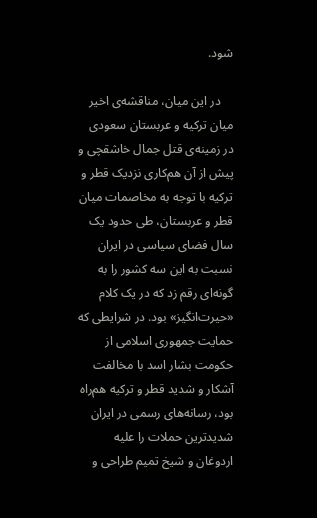شود.

    در این میان، مناقشه‌ی اخیر میان ترکیه و عربستان سعودی در زمینه‌ی قتل جمال خاشقچی و پیش از آن هم‌کاری نزدیک قطر و ترکیه با توجه به مخاصمات میان قطر و عربستان، طی حدود یک سال فضای سیاسی در ایران نسبت به این سه کشور را به گونه‌ای رقم زد که در یک کلام «حیرت‌انگیز» بود. در شرایطی که حمایت جمهوری اسلامی از حکومت بشار اسد با مخالفت آشکار و شدید قطر و ترکیه هم‌راه بود، رسانه‌های رسمی در ایران شدیدترین حملات را علیه اردوغان و شیخ تمیم طراحی و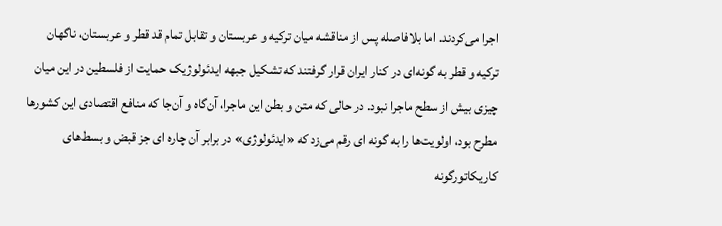اجرا می‌کردند. اما بلافاصله پس از مناقشه میان ترکیه و عربستان و تقابل تمام قد قطر و عربستان، ناگهان ترکیه و قطر به گونه‌ای در کنار ایران قرار گرفتند که تشکیل جبهه ایدئولوژیک حمایت از فلسطین در این میان چیزی بیش از سطح ماجرا نبود. در حالی که متن و بطن این ماجرا، آن‌گاه و آن‌جا که منافع اقتصادی این کشورها مطرح بود، اولویت‌ها را به گونه ای رقم می‌زد که «ایدئولوژی» در برابر آن چاره ای جز قبض و بسط‌های کاریکاتورگونه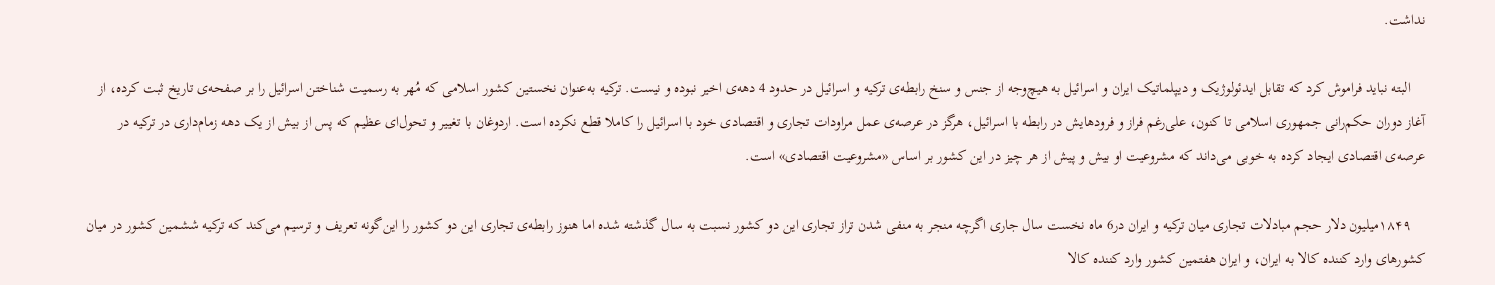نداشت.

    البته نباید فراموش کرد که تقابل ایدئولوژیک و دیپلماتیک ایران و اسرائیل به هیچ‌وجه از جنس و سنخ رابطه‌ی ترکیه و اسرائیل در حدود 4 دهه‌ی اخیر نبوده و نیست. ترکیه به‌عنوان نخستین کشور اسلامی که مُهر به رسمیت شناختن اسرائیل را بر صفحه‌ی تاریخ ثبت کرده، از آغاز دوران حکم‌رانی جمهوری اسلامی تا کنون، علی‌رغم فراز و فرودهایش در رابطه با اسرائیل، هرگز در عرصه‌ی عمل مراودات تجاری و اقتصادی خود با اسرائیل را کاملا قطع نکرده است. اردوغان با تغییر و تحول‌ای عظیم که پس از بیش از یک دهه زمام‌داری در ترکیه در عرصه‌ی اقتصادی ایجاد کرده به خوبی می‌داند که مشروعیت او بیش و پیش از هر چیز در این کشور بر اساس «مشروعیت اقتصادی» است.

    ۱۸۴۹میلیون دلار حجم مبادلات تجاری میان ترکیه و ایران در6 ماه نخست سال جاری اگرچه منجر به منفی شدن تراز تجاری این دو کشور نسبت به سال گذشته شده اما هنوز رابطه‌ی تجاری این دو کشور را این‌گونه تعریف و ترسیم می‌کند که ترکیه ششمین کشور در میان کشورهای وارد کننده کالا به ایران، و ایران هفتمین کشور وارد کننده کالا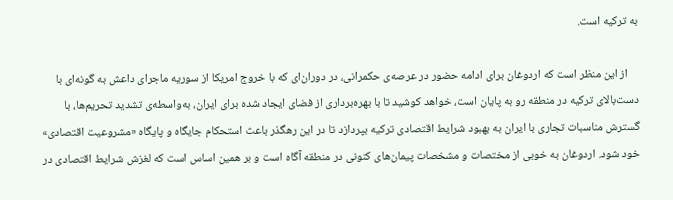به ترکیه است.

    از این منظر است که اردوغان برای ادامه حضور در عرصه‌ی حکمرانی، در دوران‌ای که با خروج امریکا از سوریه ماجرای داعش به گونه‌ای با دست‌بالای ترکیه در منطقه رو به پایان است، خواهد کوشید تا با بهره‌برداری از فضای ایجاد شده برای ایران، به‌واسطه‌ی تشدید تحریم‌ها، با گسترش مناسبات تجاری با ایران به بهبود شرایط اقتصادی ترکیه بپردازد تا در این رهگذر باعث استحکام جایگاه و پایگاه «مشروعیت اقتصادی» خود شود. اردوغان به خوبی از مختصات و مشخصات پیمان‌های کنونی در منطقه آگاه است و بر همین اساس است که لغزش شرایط اقتصادی در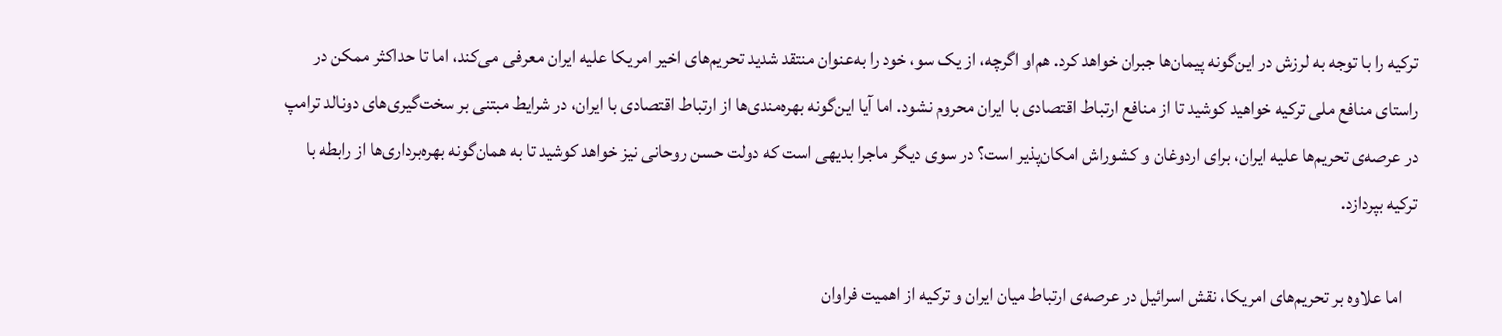ترکیه را با توجه به لرزش در این‌گونه پیمان‌ها جبران خواهد کرد. هم‌او اگرچه، از یک سو، خود را به‌عنوان منتقد شدید تحریم‌های اخیر امریکا علیه ایران معرفی می‌کند، اما تا حداکثر ممکن در راستای منافع ملی ترکیه خواهید کوشید تا از منافع ارتباط اقتصادی با ایران محروم نشود. اما آیا این‌گونه بهره‌مندی‌ها از ارتباط اقتصادی با ایران، در شرایط مبتنی بر سخت‌گیری‌های دونالد ترامپ در عرصه‌ی تحریم‌ها علیه ایران، برای اردوغان و کشوراش امکان‌پذیر است؟ در سوی دیگر ماجرا بدیهی است که دولت حسن روحانی نیز خواهد کوشید تا به همان‌گونه بهره‌برداری‌ها از رابطه با ترکیه بپردازد.

    اما علاوه بر تحریم‌های امریکا، نقش اسرائیل در عرصه‌ی ارتباط میان ایران و ترکیه از اهمیت فراوان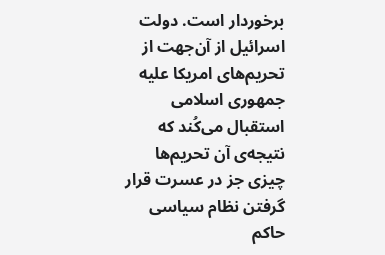برخوردار است. دولت اسرائیل از آن‌جهت از تحریم‌های امریکا علیه جمهوری اسلامی استقبال می‌کُند که نتیجه‌ی آن تحریم‌ها چیزی جز در عسرت قرار گرفتن نظام سیاسی حاکم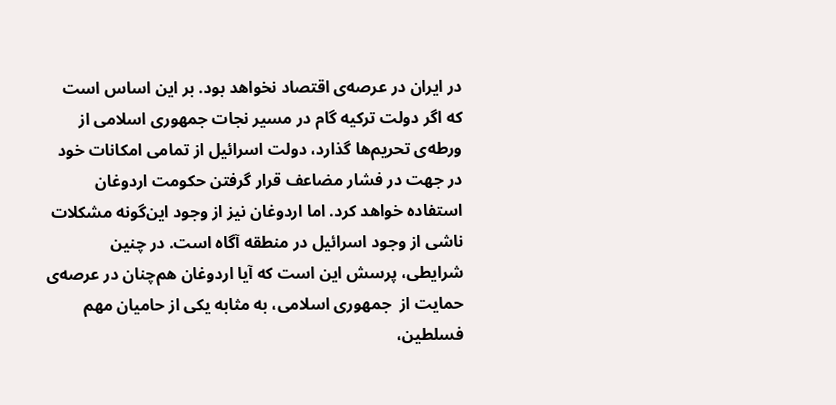در ایران در عرصه‌ی اقتصاد نخواهد بود. بر این اساس است که اگر دولت ترکیه گام در مسیر نجات جمهوری اسلامی از ورطه‌ی تحریم‌ها گذارد، دولت اسرائیل از تمامی امکانات خود در جهت در فشار مضاعف قرار گرفتن حکومت اردوغان استفاده خواهد کرد. اما اردوغان نیز از وجود این‌گونه مشکلات ناشی از وجود اسرائیل در منطقه آگاه است. در چنین شرایطی، پرسش این است که آیا اردوغان هم‌چنان در عرصه‌ی حمایت از  جمهوری اسلامی، به مثابه یکی از حامیان مهم فسلطین،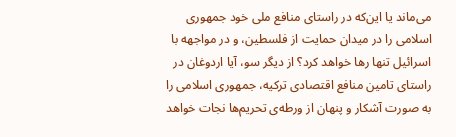می‌ماند یا این‌که در راستای منافع ملی خود جمهوری اسلامی را در میدان حمایت از فلسطین، و در مواجهه با اسرائیل تنها رها خواهد کرد؟ از دیگر سو، آیا اردوغان در راستای تامین منافع اقتصادی ترکیه، جمهوری اسلامی را به صورت آشکار و پنهان از ورطه‌ی تحریم‌ها نجات خواهد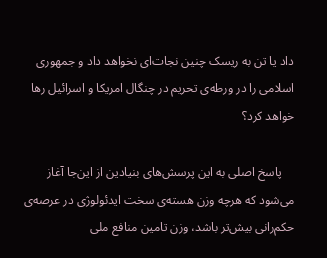داد یا تن به ریسک چنین نجات‌ای نخواهد داد و جمهوری اسلامی را در ورطه‌ی تحریم در چنگال امریکا و اسرائیل رها خواهد کرد؟

    پاسخ اصلی به این پرسش‌های بنیادین از این‌جا آغاز می‌شود که هرچه وزن هسته‌ی سخت ایدئولوژی در عرصه‌ی حکم‌رانی بیش‌تر باشد، وزن تامین منافع ملی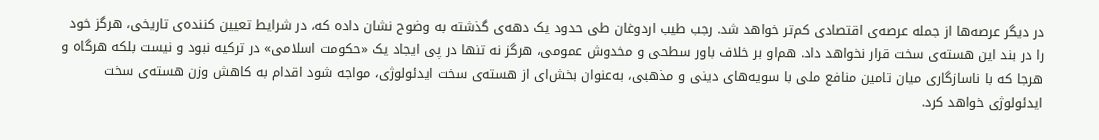در دیگر عرصه‌ها از جمله عرصه‌ی اقتصادی کم‌تر خواهد شد. رجب طیب اردوغان طی حدود یک دهه‌ی گذشته به وضوح نشان داده که، در شرایط تعیین کننده‌ی تاریخی، هرگز خود را در بند این هسته‌ی سخت قرار نخواهد داد. هم‌او بر خلاف باور سطحی و مخدوش عمومی، هرگز نه تنها در پی ایجاد یک «حکومت اسلامی» در ترکیه نبود و نیست بلکه هرگاه و هرجا که با ناسازگاری میان تامین منافع ملی با سویه‌های دینی و مذهبی، به‌عنوان بخش‌ای از هسته‌ی سخت ایدئولوژی، مواجه شود اقدام به کاهش وزن هسته‌ی سخت ایدئولوژی خواهد کرد.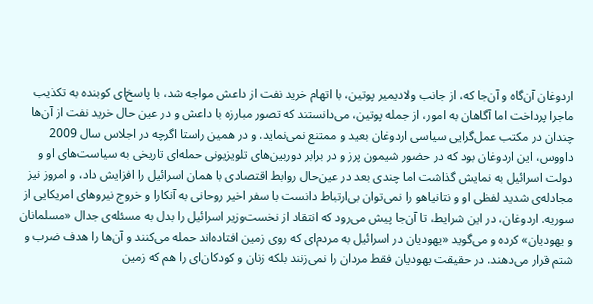اردوغان آن‌گاه و آن‌جا که، از جانب ولادیمیر پوتین، با اتهام خرید نفت از داعش مواجه شد، با پاسخ‌ای کوبنده به تکذیب ماجرا پرداخت اما آگاهان به امور، از جمله پوتین، می‌دانستند که تصور مبارزه با داعش و در عین حال خرید نفت از آن‌ها چندان در مکتب عمل‌گرایی سیاسی اردوغان بعید و ممتنع نمی‌نماید. و در همین راستا اگرچه در اجلاس سال 2009 داووس، این اردوغان بود که در حضور شیمون پرز و در برابر دوربین‌های تلویزیونی حمله‌ای تاریخی به سیاست‌های او و دولت اسرائیل به نمایش گذاشت اما چندی بعد در عین‌حال روابط اقتصادی با همان اسرائیل را افزایش داد، و امروز نیز مجادله‌ی شدید لفظی او و نتانیاهو را نمی‌توان بی‌ارتباط دانست با سفر اخیر روحانی به آنکارا و خروج نیروهای امریکایی از سوریه. اردوغان، در این شرایط، تا آن‌جا پیش می‌رود که انتقاد از نخست‌وزیر اسرائیل را بدل به مسئله‌ی جدال «مسلمانان و یهودیان» کرده و می‌گوید «یهودیان در اسرائیل به مردم‌ای که روی زمین افتاده‌اند حمله می‌کنند و آن‌ها را هدف ضرب و شتم قرار می‌دهند. در حقیقت یهودیان فقط مردان را نمی‌زنند بلکه زنان و کودکان‌ای را هم که زمین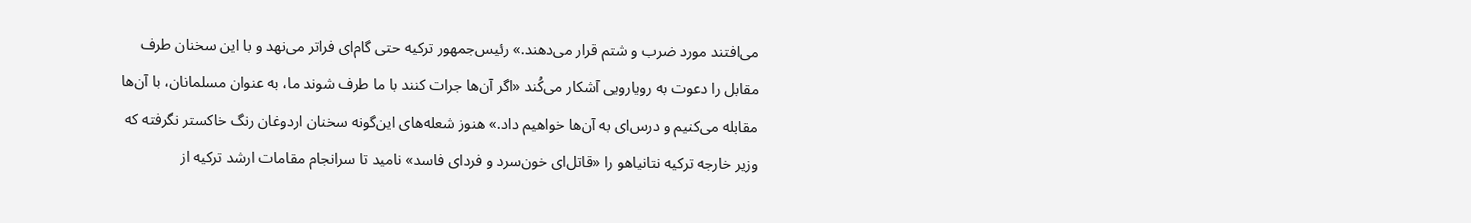می‌افتند مورد ضرب و شتم قرار می‌دهند.» رئیس‌جمهور ترکیه حتی گام‌ای فراتر می‌نهد و با این سخنان طرف مقابل را دعوت به رویارویی آشکار می‌کُند «اگر آن‌ها جرات کنند با ما طرف شوند ما، به عنوان مسلمانان، با آن‌ها مقابله می‌کنیم و درس‌ای به آن‌ها خواهیم داد.» هنوز شعله‌های این‌گونه سخنان اردوغان رنگ خاکستر نگرفته که وزیر خارجه ترکیه نتانیاهو را «قاتل‌ای خون‌سرد و فردای فاسد» نامید تا سرانجام مقامات ارشد ترکیه از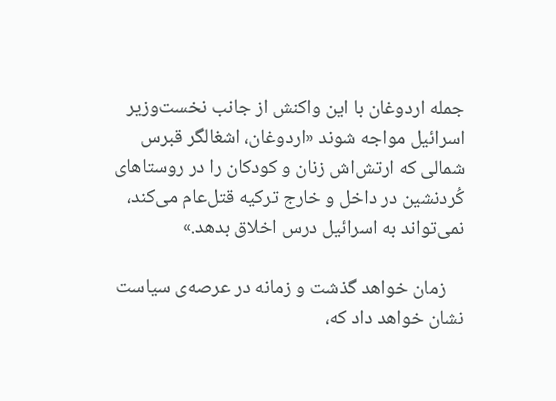جمله اردوغان با این واکنش از جانب نخست‌وزیر اسرائیل مواجه شوند «اردوغان، اشغالگر قبرس شمالی که ارتش‌اش زنان و کودکان را در روستاهای کُردنشین در داخل و خارج ترکیه قتل‌عام می‌کند، نمی‌تواند به اسرائیل درس اخلاق بدهد.»

    زمان خواهد گذشت و زمانه در عرصه‌ی سیاست نشان خواهد داد که،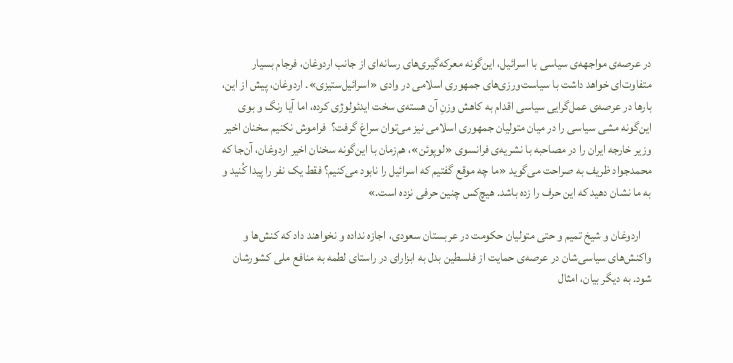در عرصه‌ی مواجهه‌ی سیاسی با اسرائیل، این‌گونه معرکه‌گیری‌های رسانه‌ای از جانب اردوغان، فرجام بسیار متفاوت‌ای خواهد داشت با سیاست‌ورزی‌های جمهوری اسلامی در وادی «اسرائیل‌ستیزی». اردوغان، پیش از این، بارها در عرصه‌ی عمل‌گرایی سیاسی اقدام به کاهش وزنِ آن هسته‌ی سخت ایدئولوژی کرده، اما آیا رنگ و بوی این‌گونه مشی سیاسی را در میان متولیان جمهوری اسلامی نیز می‌توان سراغ گرفت؟  فراموش نکنیم سخنان اخیر وزیر خارجه ایران را در مصاحبه با نشریه‌ی فرانسوی «لوپوئن»، هم‌زمان با این‌گونه سخنان اخیر اردوغان، آن‌جا که محمدجواد ظریف به صراحت می‌گوید «ما چه موقع گفتیم که اسرائیل را نابود می‌کنیم؟ فقط یک نفر را پیدا کُنید و به ما نشان دهید که این حرف را زده باشد. هیچ‌کس چنین حرفی نزده است.»

    اردوغان و شیخ تمیم و حتی متولیان حکومت در عربستان سعودی، اجازه نداده و نخواهند داد که کنش‌ها و واکنش‌های سیاسی‌شان در عرصه‌ی حمایت از فلسطین بدل به ابزارای در راستای لطمه به منافع ملی کشورشان شود. به دیگر بیان، امثال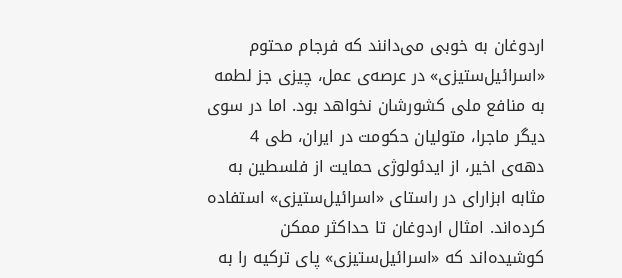اردوغان به خوبی می‌دانند که فرجام محتوم «اسرائیل‌ستیزی» در عرصه‌ی عمل، چیزی جز لطمه به منافع ملی کشورشان نخواهد بود. اما در سوی دیگر ماجرا، متولیان حکومت در ایران، طی 4 دهه‌ی اخیر، از ایدئولوژی حمایت از فلسطین به مثابه ابزارای در راستای «اسرائیل‌ستیزی» استفاده کرده‌اند. امثال اردوغان تا حداکثر ممکن کوشیده‌اند که «اسرائیل‌ستیزی» پای ترکیه را به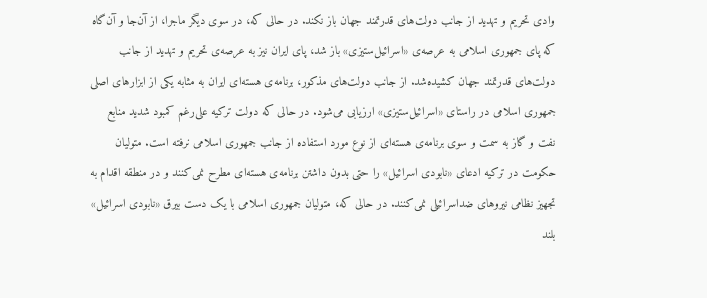وادی تحریم و تهدید از جانب دولت‌های قدرتمند جهان باز نکند. در حالی که، در سوی دیگر ماجرا، از آن‌جا و آن‌گاه که پای جمهوری اسلامی به عرصه‌ی «اسرائیل‌ستیزی» باز شد، پای ایران نیز به عرصه‌ی تحریم و تهدید از جانب دولت‌های قدرتمند جهان کشیده‌شد. از جانب دولت‌های مذکور، برنامه‌ی هسته‌ای ایران به مثابه یکی از ابزارهای اصلی جمهوری اسلامی در راستای «اسرائیل‌ستیزی» ارزیابی می‌شود. در حالی که دولت ترکیه علی‌رغم کمبود شدید منابع نفت و گاز به سمت و سوی برنامه‌ی هسته‌ای از نوع مورد استفاده از جانب جمهوری اسلامی نرفته است. متولیان حکومت در ترکیه ادعای «نابودی اسرائیل» را حتی بدون داشتن برنامه‌ی هسته‌ای مطرح نمی‌کنند و در منطقه اقدام به تجهیز نظامی نیروهای ضداسرائیلی نمی‌کنند. در حالی که، متولیان جمهوری اسلامی با یک دست بیرق «نابودی اسرائیل» بلند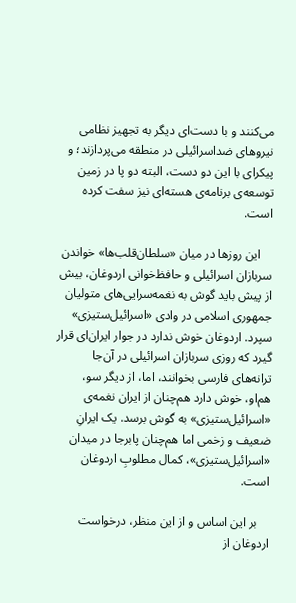می‌کنند و با دست‌ای دیگر به تجهیز نظامی نیروهای ضداسرائیلی در منطقه می‌پردازند؛ و پیکرای با این دو دست، البته دو پا در زمین توسعه‌ی برنامه‌ی هسته‌ای نیز سفت کرده است.

    این روزها در میان «سلطان‌قلب‌ها» خواندن سربازان اسرائیلی و حافظ‌خوانی اردوغان، بیش از پیش باید گوش به نغمه‌سرایی‌های متولیان جمهوری اسلامی در وادی «اسرائیل‌ستیزی» سپرد. اردوغان خوش ندارد در جوار ایران‌ای قرار گیرد که روزی سربازان اسرائیلی در آن‌جا ترانه‌های فارسی بخوانند، اما، از دیگر سو، هم‌او، خوش دارد هم‌چنان از ایران نغمه‌ی «اسرائیل‌ستیزی» به گوش برسد. یک ایرانِ ضعیف و زخمی اما هم‌چنان پابرجا در میدان «اسرائیل‌ستیزی»، کمال مطلوبِ اردوغان است.

    بر این اساس و از این منظر، درخواست اردوغان از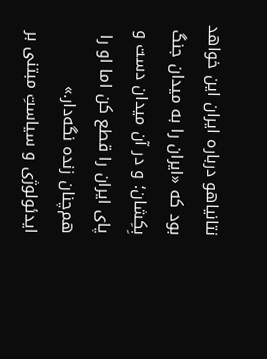نتانیاهو درباره ایران این خواهد بود که «ایران را به میدان جنگ بِکِشان؛ و در آن میدان دست و پای ایران را قطع کن اما او را هم‌چنان زنده نگه‌دار.» ایدئولوژی و سیاستِ مبتنی بر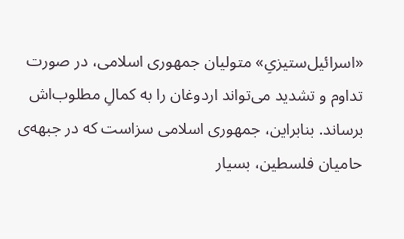«اسرائیل‌ستیزیِ» متولیان جمهوری اسلامی، در صورت تداوم و تشدید می‌تواند اردوغان را به کمالِ مطلوب‌اش برساند. بنابراین، جمهوری اسلامی سزاست که در جبهه‌ی حامیان فلسطین، بسیار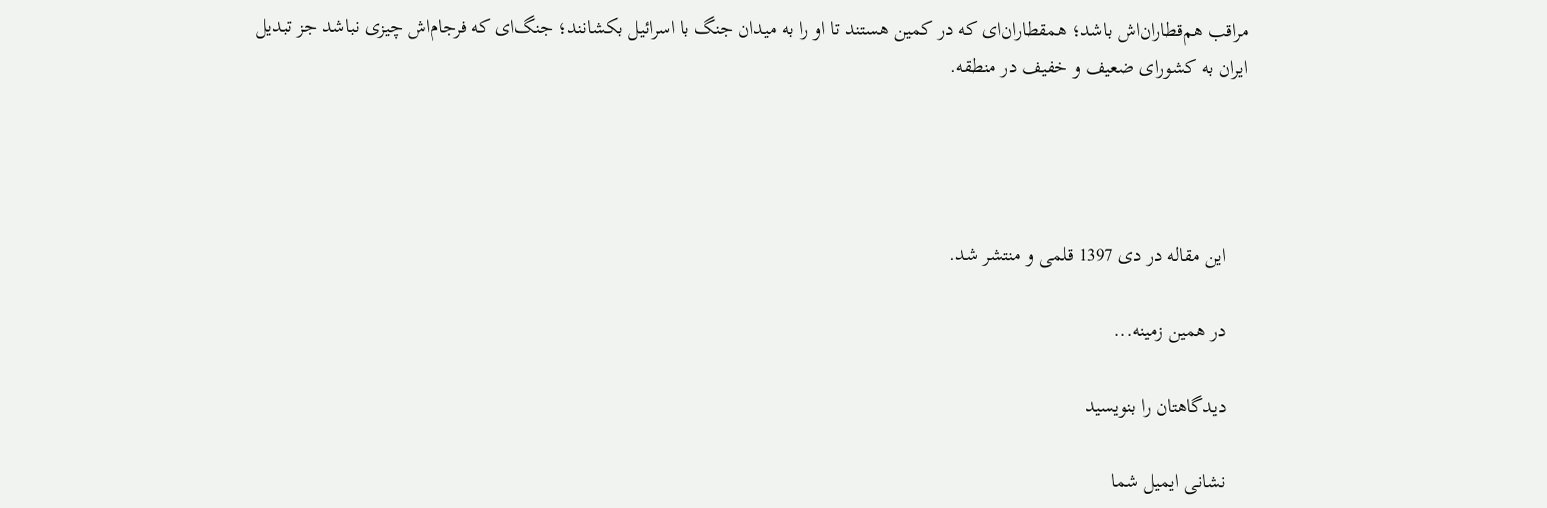مراقب هم‌قطاران‌اش باشد؛ همقطاران‌ای که در کمین هستند تا او را به میدان جنگ با اسرائیل بکشانند؛ جنگ‌ای که فرجام‌اش چیزی نباشد جز تبدیل ایران به کشورای ضعیف و خفیف در منطقه.




    این مقاله در دی 1397 قلمی و منتشر شد.

    در همین زمینه...

    دیدگاهتان را بنویسید

    نشانی ایمیل شما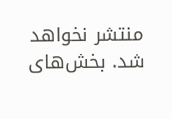منتشر نخواهد شد. بخش‌های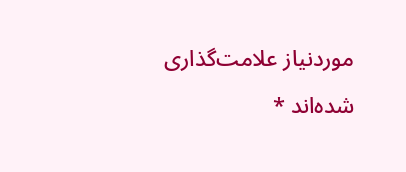موردنیاز علامت‌گذاری شده‌اند *